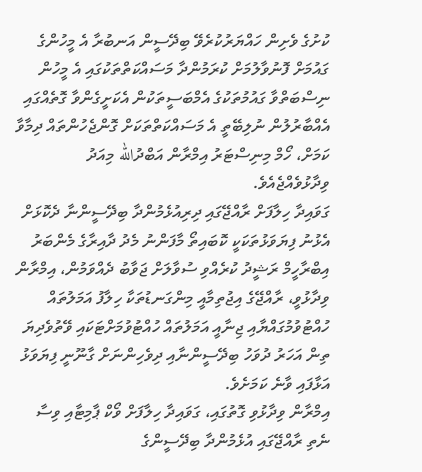ކުށުގެ ވެށިން ހައްޔަރުކުރެވޭ ބިދޭސީން އަނބުރާ އެ މީހުންގެ ގައުމަށް ފޮނުވާލުމަށް ކުރަމުންދާ މަސައްކަތްތަކުގައި އެ މީހުން ނިސްބަތްވާ ގައުމުތަކުގެ އެމްބަސީތަކުން އެކަށީގެންވާ ގޮތެއްގައި އެއްބާރުލުން ނުލިބޭތީ އެ މަސައްކަތްތަކަށް ގޮންޖެހުންތައް ދިމާވާ ކަމަށް، ހޯމް މިނިސްޓަރު އިމްރާން އަބްދުالله މިއަދު ވިދާޅުވެއްޖެއެވެ.
ގަވައިދާ ހިލާފަށް ރާއްޖޭގައި ދިރިއުޅެމުންދާ ބިދޭސީންނާ ދެކޮޅަށް އެޅުނު ފިޔަވަޅުތަކަކީ ކޮބައިތޯ މާފަންނު މެދު ދާއިރާގެ މެންބަރު އިބްރާހީމް ރަޝީދު ކުރެއްވި ސުވާލަށް ޖަވާބު ދެއްވަމުން، އިމްރާން ވިދާޅުވީ، ރާއްޖޭގެ އިޖުތިމާއީ މިންގަނޑުތަކާ ހިލާފު އަމަލުތައް ހުއްޓުވުމުގައްޔާއި ޖިނާއީ އަމަލުތައް ހުއްޓުވުމަށްޓަކައި ވޭތުވެދިޔަ ތިން އަހަރު ދުވަހު ބިދޭސީންނާއި ދިވެހިންނަށް ގާނޫނީ ފިޔަވަޅު އަޅާފައި ވާނެ ކަމަށެވެ.
އިމްރާން ވިދާޅުވި ގޮތުގައި، ގަވައިދާ ހިލާފަށް ވޯކް ޕާމިޓާއި ވިސާ ނެތި ރާއްޖޭގައި އުޅެމުންދާ ބިދޭސީންގެ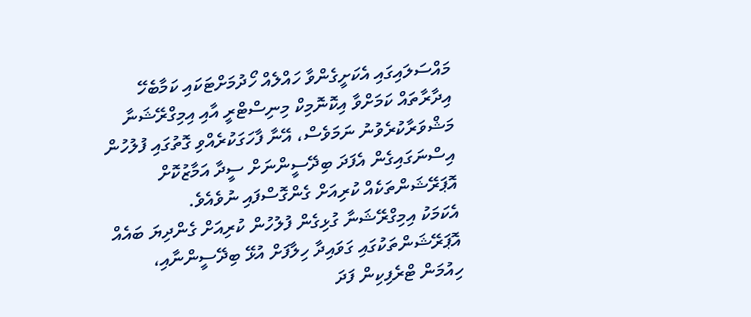މައްސަލައިގައި އެކަށީގެންވާ ހައްލެއް ހޯދުމަށްޓަކައި ކަމާބެހޭ އިދާރާތައް ކަމަށްވާ އިކޮނޮމިކް މިނިސްޓްރީ އާއި އިމިގްރޭޝަނާ މަޝްވަރާކުރެވުނު ނަމަވެސް، އޭނާ ފާހަގަކުރެއްވި ގޮތުގައި ފުލުހުން އިސްނަގައިގެން އެފަދަ ބިދޭސީންނަށް ސީދާ އަމާޒުކޮށް އޮޕަރޭޝަންތަކެއް ކުރިއަށް ގެންގޮސްފައި ނުވެއެވެ.
އެކަމަކު އިމިގްރޭޝަނާ ގުޅިގެން ފުލުހުން ކުރިއަށް ގެންދިޔަ ބައެއް އޮޕަރޭޝަންތަކުގައި ގަވައިދާ ހިލާފަށް އުޅޭ ބިދޭސީންނާއި، ހިއުމަން ޓްރެފިކިން ފަދަ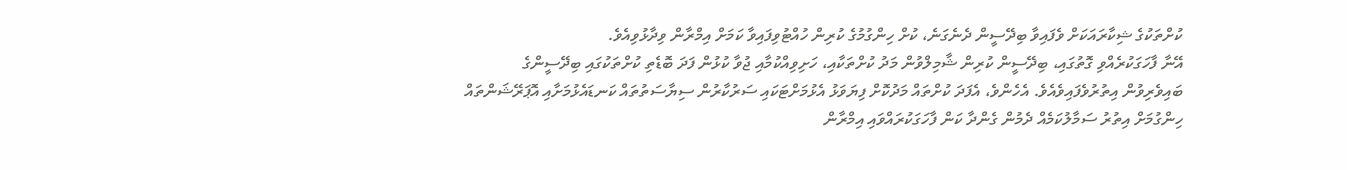ކުށްތަކުގެ ޝިކާރައަކަށް ވެފައިވާ ބިދޭސީން ދެނެގަނެ، ކުށް ހިންގުމުގެ ކުރިން ހުއްޓުވިފައިވާ ކަމަށް އިމްރާން ވިދާޅުވިއެވެ.
އޭނާ ފާހަގަކުރެއްވި ގޮތުގައި، ބިދޭސީން ކުރިން ޝާމިލްވުން މަދު ކުށްތަކާއި، ހަށިވިއްކުމާއި ޖުވާ ކުޅުން ފަދަ ބޮޑެތި ކުށްތަކުގައި ބިދޭސީންގެ ބައިވެރިވުން އިތުރުވެފައިވެއެވެ. އެހެންވެ، އެފަދަ ކުށްތައް މަދުކޮށް ފިޔަވަޅު އެޅުމަށްޓަކައި ސަރުކާރުން ސިޔާސަތުތައް ކަނޑައެޅުމަށާއި އޮޕަރޭޝަންތައް ހިންގުމަށް އިތުރު ސަމާލުކަމެއް ދެމުން ގެންދާ ކަން ފާހަގަކުރައްވައި އިމްރާން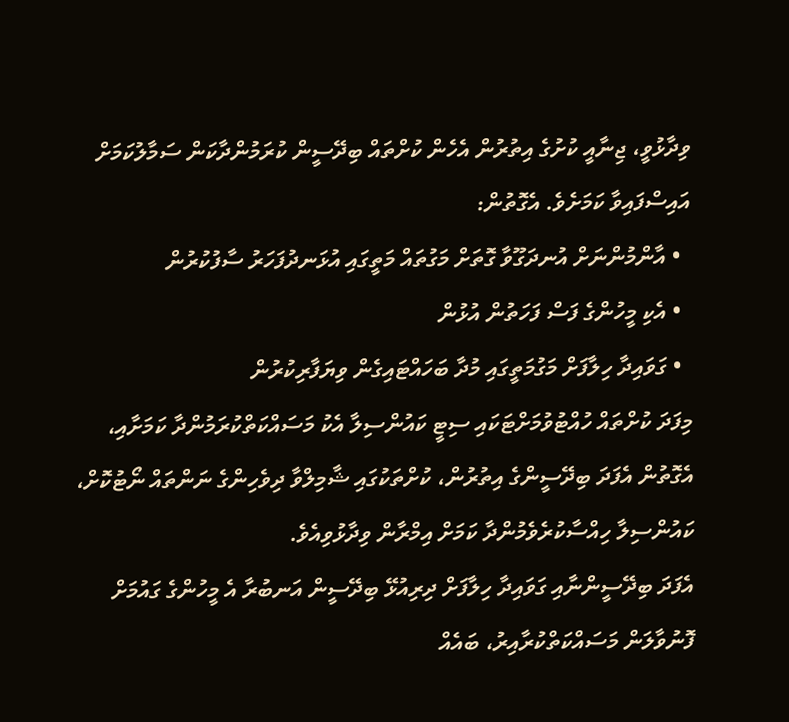ވިދާޅުވީ، ޖިނާއީ ކުށުގެ އިތުރުން އެހެން ކުށްތައް ބިދޭސީން ކުރަމުންދާކަން ސަމާލުކަމަށް އައިސްފައިވާ ކަމަށެވެ. އެގޮތުން:
  • އާންމުންނަށް އުނދަގޫވާ ގޮތަށް މަގުތައް މަތީގައި އުޅަނދުފަހަރު ސާފުކުރުން
  • އެކި މީހުންގެ ފަސް ފަހަތުން އުޅުން
  • ގަވައިދާ ހިލާފަށް މަގުމަތީގައި މުދާ ބަހައްޓައިގެން ވިޔަފާރިކުރުން
މިފަދަ ކުށްތައް ހުއްޓުވުމަށްޓަކައި ސިޓީ ކައުންސިލާ އެކު މަސައްކަތްކުރަމުންދާ ކަމަށާއި، އެގޮތުން އެފަދަ ބިދޭސީންގެ އިތުރުން، ކުށްތަކުގައި ޝާމިލްވާ ދިވެހިންގެ ނަންތައް ނޯޓުކޮށް، ކައުންސިލާ ހިއްސާކުރެވެމުންދާ ކަމަށް އިމްރާން ވިދާޅުވިއެވެ.
އެފަދަ ބިދޭސީންނާއި ގަވައިދާ ހިލާފަށް ދިރިއުޅޭ ބިދޭސީން އަނބުރާ އެ މީހުންގެ ގައުމަށް ފޮނުވާލަން މަސައްކަތްކުރާއިރު، ބައެއް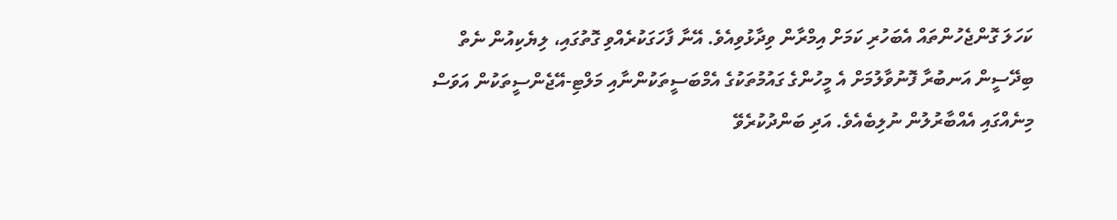ކަހަލަ ގޮންޖެހުންތައް އެބަހުރި ކަމަށް އިމްރާން ވިދާޅުވިއެވެ. އޭނާ ފާހަގަކުރެއްވި ގޮތުގައި، ލިޔެކިއުން ނެތް ބިދޭސީން އަނބުރާ ފޮނުވާލުމަށް އެ މީހުންގެ ގައުމުތަކުގެ އެމްބަސީތަކުންނާއި މަލްޓި-އޭޖެންސީތަކުން އަވަސް މިނެއްގައި އެއްބާރުލުން ނުލިބެއެވެ. އަދި ބަންދުކުރެވޭ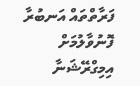ފަރާތްތައް އަނބުރާ ފޮނުވާލުމަށް އިމިގްރޭޝަނާ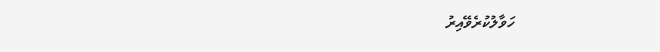ހަވާލުކުރެވޭއިރު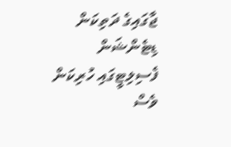ޖާގައިގެ ދަތިކަން ޑިޓެންޝަން ފެސިލިޓީގައި ހުރިކަން ވެސް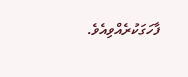ފާހަގަކުރެއްވިއެވެ.